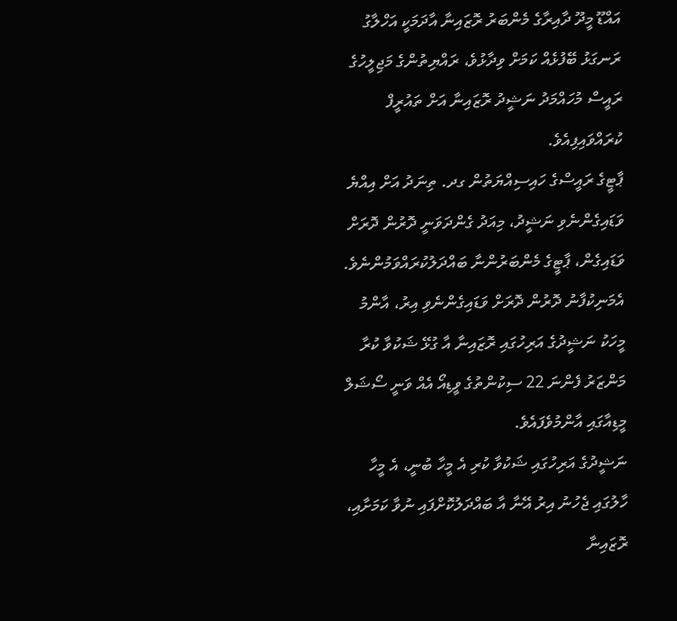އައްޑޫ މީދޫ ދާއިރާގެ މެންބަރު ރޮޒައިނާ އާދަމަކީ އަހްލާގު ރަނގަޅު ބޭފުޅެއް ކަމަށް ވިދާޅުވެ، ރައްޔިތުންގެ މަޖިލީހުގެ ރައީސް މުހައްމަދު ނަޝީދު ރޮޒައިނާ އަށް ތައުރީފް ކުރައްވައިފިއެވެ.
ޕާޓީގެ ރައީސްގެ ހައިސިއްޔަތުން ގދ. ތިނަދު އަށް އިއްޔެ ވަޑައިގެންނެވި ނަޝީދު، މިއަދު ގެންދަވަނީ ދޮރުން ދޮރަށް ވަޑައިގެން، ޕާޓީގެ މެންބަރުންނާ ބައްދަލުކުރައްވަމުންނެވެ.
އެމަނިކުފާނު ދޮރުން ދޮރަށް ވަޑައިގެންނެވި އިރު، އާންމު މީހަކު ނަޝީދުގެ އަރިހުގައި ރޮޒައިނާ އާ ގުޅޭ ޝަކުވާ ކުރާ މަންޒަރު ފެންނަ 22 ސިކުންތުގެ ވީޑިއޯ އެއް ވަނީ ސޯޝަލް މީޑިއާގައި އާންމުވެފައެވެ.
ނަޝީދުގެ އަރިހުގައި ޝަކުވާ ކުރި އެ މީހާ ބުނީ، އެ މީހާ ހާލުގައި ޖެހުނު އިރު އޭނާ އާ ބައްދަލުކޮށްފައި ނުވާ ކަމަށާއި، ރޮޒައިނާ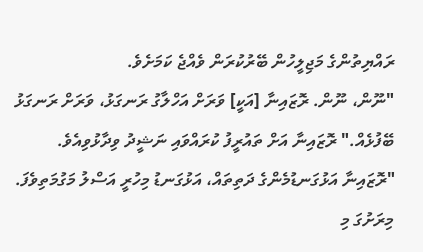ރައްޔިތުންގެ މަޖިލީހުން ބޭރުކުރަން ވެއްޖެ ކަމަށެވެ.
"ނޫން، ނޫން. ރޮޒައިނާ [އަކީ] ވަރަށް އަހްލާގު ރަނގަޅު، ވަރަށް ރަނގަޅު ބޭފުޅެއް." ރޮޒައިނާ އަށް ތައުރީފު ކުރައްވައި ނަޝީދު ވިދާޅުވިއެވެ.
"ރޮޒައިނާ އަޅުގަނޑުމެންގެ ދަތިތައް، އަޅުގަނޑު މިހުރީ އަސްލު މަގުމަތިވެފަ. މިރަށުގަ މި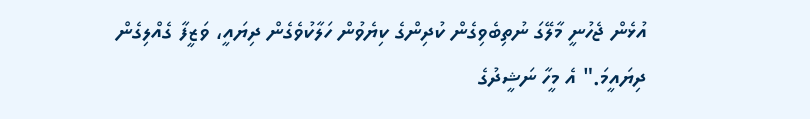އުޅެން ޖެހުނީ މާލޭގަ ނުތިބެވިގެން ކުދިންގެ ކިޔެވުން ހަލާކުވެގެން ދިޔައީ، ވަޒީފާ ގެއްލިގެން ދިޔައީމަ." އެ މީހާ ނަޝީދުގެ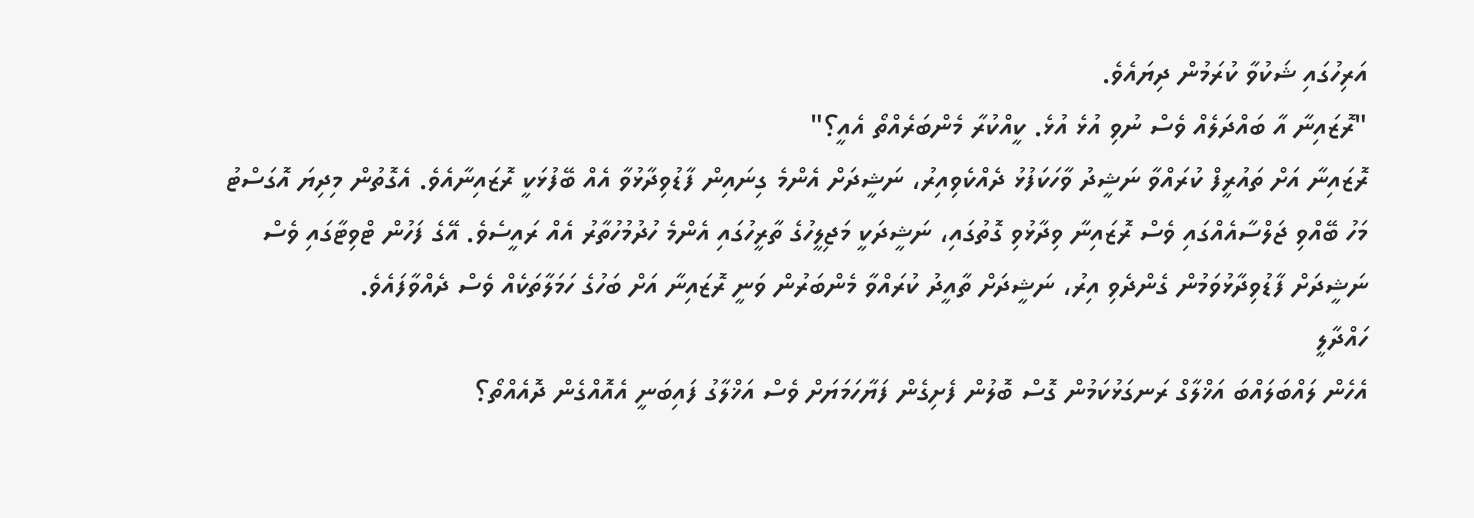އަރިހުގައި ޝަކުވާ ކުރަމުން ދިޔައެވެ.
"ރޮޒައިނާ އާ ބައްދަލެއް ވެސް ނުވި އުޅެ އުޅެ. ކީއްކުރާ މެންބަރެއްތޯ އެއީ؟"
ރޮޒައިނާ އަށް ތައުރީފް ކުރައްވާ ނަޝީދު ވާހަކަފުޅު ދެއްކެވިއިރު، ނަޝީދަށް އެންމެ ގިނައިން ފާޑުވިދާޅުވާ އެއް ބޭފުޅަކީ ރޮޒައިނާއެވެ. އެގޮތުން މިދިޔަ އޮގަސްޓު މަހު ބޭއްވި ޖަލްސާއެއްގައި ވެސް ރޮޒައިނާ ވިދާޅުވި ގޮތުގައި، ނަޝީދަކީ މަޖިލީހުގެ ތާރީހުގައި އެންމެ ހުދުމުހުތާރު އެއް ރައީސެވެ. އޭގެ ފަހުން ޓްވިޓާގައި ވެސް ނަޝީދަށް ފާޑުވިދާޅުވަމުން ގެންދެވި އިރު، ނަޝީދަށް ތާއީދު ކުރައްވާ މެންބަރުން ވަނީ ރޮޒައިނާ އަށް ބަހުގެ ހަމަލާތަކެއް ވެސް ދެއްވާފައެވެ.
ހައްދާލީ
އެހެން ލައްބަލައްބަ އަޚްލާގް ރަނގަޅުކަމުން ގޮސް ބޮލުން ފެށިގެން ފަޔާހަމަޔަށް ވެސް އަޚްލާގު ފައިބަނީ އެއޮއްގެން ދޮއެއްތޯ؟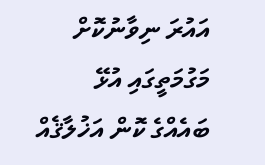އައުރަ ނިވާނުކޮށް މަގުމަތީގައި އުޅޭ ބައެއްގެ ކޮން އަޚުލާޤެއް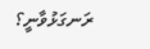ރަނގަޅުވާނީ؟